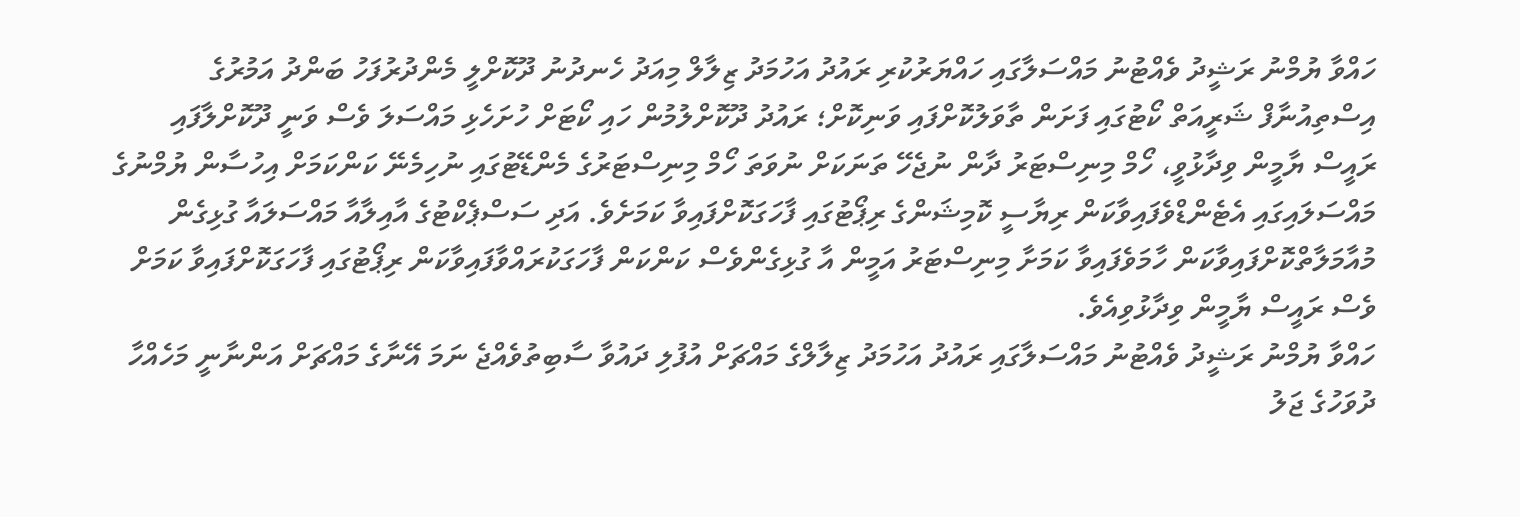ހައްވާ ޔުމްނު ރަޝީދު ވެއްޓުނު މައްސަލާގައި ހައްޔަރުކުރި ރައުދު އަހުމަދު ޒިލާލް މިއަދު ހެނދުނު ދޫކޮށްލީ މެންދުރުފަހު ބަންދު އަމުރުގެ އިސްތިއުނާފް ޝަރީއަތް ކޯޓުގައި ފަށަން ތާވަލުކޮށްފައި ވަނިކޮށް؛ ރައުދު ދޫކޮށްލުމުން ހައި ކޯޓަށް ހުށަހެޅި މައްސަލަ ވެސް ވަނީ ދޫކޮށްލާފައި
ރައީސް ޔާމީން ވިދާޅުވީ، ހޯމް މިނިސްޓަރު ދާން ނުޖެހޭ ތަނަކަށް ނުވަތަ ހޯމް މިނިސްޓަރުގެ މެންޑޭޓުގައި ނުހިމެނޭ ކަންކަމަށް އިހުސާން ޔުމްނުގެ މައްސަލައިގައި އެޓެންޑްވެފައިވާކަން ރިޔާސީ ކޮމިޝަންގެ ރިޕޯޓުގައި ފާހަގަކޮށްފައިވާ ކަމަށެވެ. އަދި ސަސްޕެކްޓުގެ އާއިލާއާ މައްސަލައާ ގުޅިގެން މުއާމަލާތްކޮށްފައިވާކަން ހާމަވެފައިވާ ކަމަށާ މިނިސްޓަރު އަމީން އާ ގުޅިގެންވެސް ކަންކަން ފާހަގަކުރައްވާފައިވާކަން ރިޕޯޓުގައި ފާހަގަކޮށްފައިވާ ކަމަށް ވެސް ރައީސް ޔާމީން ވިދާޅުވިއެވެ.
ހައްވާ ޔުމްނު ރަޝީދު ވެއްޓުނު މައްސަލާގައި ރައުދު އަހުމަދު ޒިލާލްގެ މައްޗަށް އުފުލި ދައުވާ ސާބިތުވެއްޖެ ނަމަ އޭނާގެ މައްޗަށް އަންނާނީ މަހެއްހާ ދުވަހުގެ ޖަލު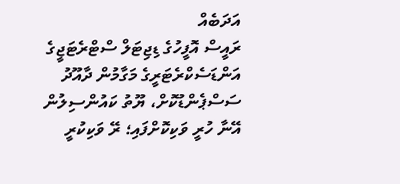އަދަބެއް
ރައީސް އޮފީހުގެ ޑިޖިޓަލް ސްޓްރެޓަޖީގެ އަންޑަސެކްރެޓަރީގެ މަގާމުން ދާއޫދު ސަސްޕެންޑުކޮށް، ޔޫތު ކައުންސިލުން އޭނާ ހުރީ ވަކިކޮށްފައި؛ ރޭ ވަކިކުރީ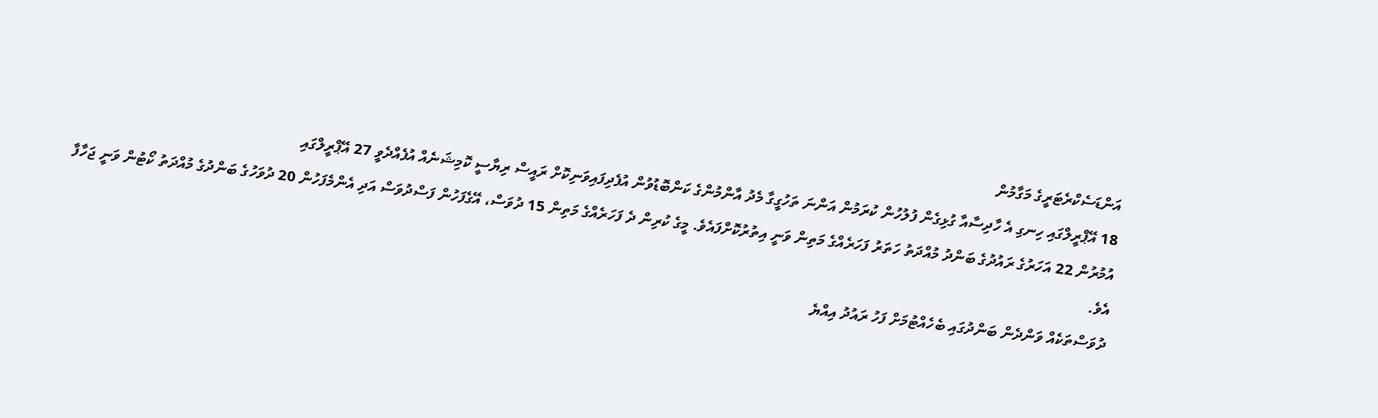އަންޑަސެކްރެޓަރީގެ މަގާމުން
18 އޭޕްރީލްގައި ހިނގި އެ ހާދިސާއާ ގުޅިގެން ފުލުހުން ކުރަމުން އަންނަ ތަހުގީގާ މެދު އާންމުންގެ ކަންބޮޑުވުން އުފެދިފައިވަނިކޮށް ރައީސް ރިޔާސީ ކޮމިޝަނެއް އުފެއްދެވީ 27 އޭޕްރީލްގައި
އުމުރުން 22 އަހަރުގެ ރައުދުގެ ބަންދު މުއްދަތު ހަތަރު ފަހަރެއްގެ މަތިން ވަނީ އިތުރުކޮށްފައެވެ. މީގެ ކުރިން ދެ ފަހަރެއްގެ މަތިން 15 ދުވަސް، އޭގެފަހުން ފަސްދުވަސް އަދި އެންމެފަހުން 20 ދުވަހުގެ ބަންދުގެ މުއްދަތު ކޯޓުން ވަނީ ޖަހާފާ އެވެ.
ދުވަސްތަކެއް ވަންދެން ބަންދުގައި ބެހެއްޓުމަށް ފަހު ރައުދު އިއްޔެ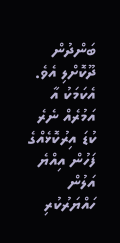ބަންދުން ދޫކޮށްލި އެވެ. އެކަމަކު އާ އަމުރެއް ނެރެ ކުޑަ އިރުކޮޅެއްގެ ފަހުން އިއްޔެ އަލުން ހައްޔަރުކުރި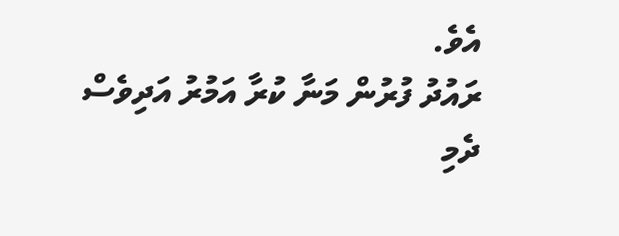އެވެ.
ރައުދު ފުރުން މަނާ ކުރާ އަމުރު އަދިވެސް ދެމި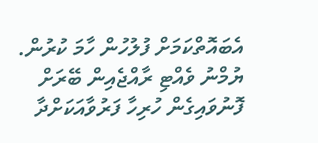އެބައޮތްކަމަށް ފުލުހުން ހާމަ ކުރުން.
ޔުމްނު ވެއްޓި ރާއްޖެއިން ބޭރަށް ފޮނުވައިގެން ހުރިހާ ފަރުވާއަކަށްދާ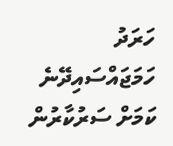ހަރަދު ހަމަޖައްސައިދޭނެ ކަމަށް ސަރުކާރުން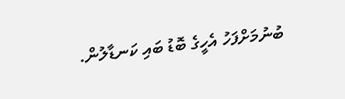ބުނުމަށްފަހު އެހީގެ ބޮޑު ބައި ކަނޑާލުން.